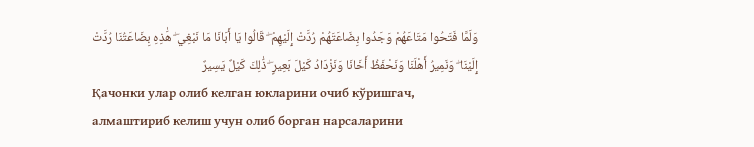وَلَمَّا فَتَحُوا مَتَاعَهُمْ وَجَدُوا بِضَاعَتَهُمْ رُدَّتْ إِلَيْهِمْ ۖ قَالُوا يَا أَبَانَا مَا نَبْغِي ۖ هَٰذِهِ بِضَاعَتُنَا رُدَّتْ إِلَيْنَا ۖ وَنَمِيرُ أَهْلَنَا وَنَحْفَظُ أَخَانَا وَنَزْدَادُ كَيْلَ بَعِيرٍ ۖ ذَٰلِكَ كَيْلٌ يَسِيرٌ
Қачонки улар олиб келган юкларини очиб кўришгач, алмаштириб келиш учун олиб борган нарсаларини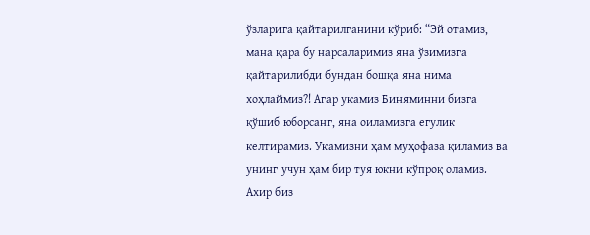ўзларига қайтарилганини кўриб: “Эй отамиз, мана қара бу нарсаларимиз яна ўзимизга қайтарилибди бундан бошқа яна нима хоҳлаймиз?! Агар укамиз Биняминни бизга қўшиб юборсанг, яна оиламизга егулик келтирамиз. Укамизни ҳам муҳофаза қиламиз ва унинг учун ҳам бир туя юкни кўпроқ оламиз. Ахир биз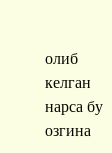олиб келган нарса бу озгина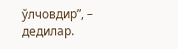ўлчовдир”, – дедилар.